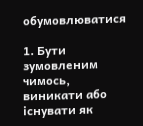обумовлюватися

1. Бути зумовленим чимось, виникати або існувати як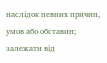наслідок певних причин, умов або обставин; залежати від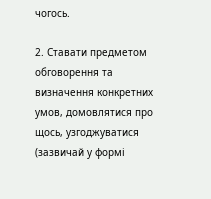чогось.

2. Ставати предметом обговорення та визначення конкретних умов, домовлятися про щось, узгоджуватися (зазвичай у формі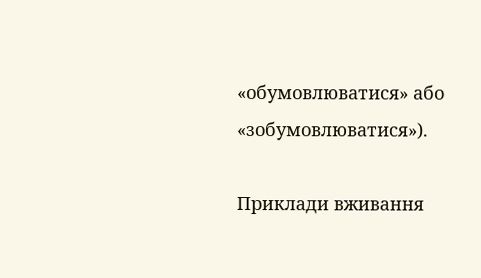«обумовлюватися» або «зобумовлюватися»).

Приклади вживання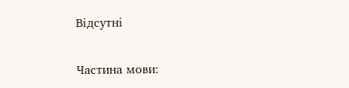Відсутні

Частина мови: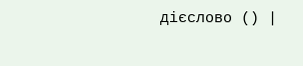дієслово () |